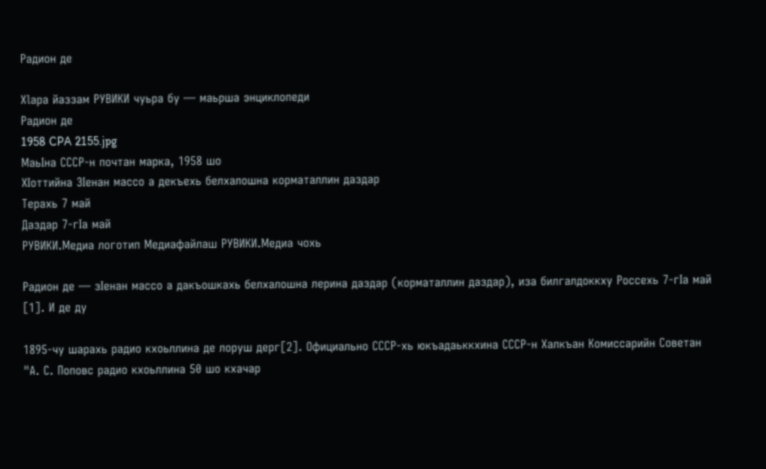Радион де

Хӏара йаззам РУВИКИ чуьра бу — маьрша энциклопеди
Радион де
1958 CPA 2155.jpg
МаьӀна СССР-н почтан марка, 1958 шо
ХӀоттийна ЗӀенан массо а декъехь белхалошна корматаллин даздар
Терахь 7 май
Даздар 7-гӀа май
РУВИКИ.Медиа логотип Медиафайлаш РУВИКИ.Медиа чохь

Радион де — зӀенан массо а дакъошкахь белхалошна лерина даздар (корматаллин даздар), иза билгалдоккху Россехь 7-гӀа май [1]. И де ду

1895-чу шарахь радио кхоьллина де лоруш дерг[2]. Официально СССР-хь юкъадаьккхина СССР-н Халкъан Комиссарийн Советан "А. С. Поповс радио кхоьллина 50 шо кхачар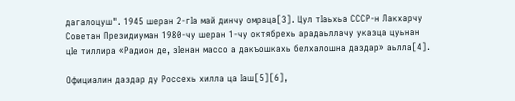дагалоцуш". 1945 шеран 2-гӀа май динчу омраца[3]. Цул тӀаьхьа СССР-н Лакхарчу Советан Президиуман 1980-чу шеран 1-чу октябрехь арадаьллачу указца цуьнан цӀе тиллира «Радион де, зӀенан массо а дакъошкахь белхалошна даздар» аьлла[4].

Официалин даздар ду Россехь хилла ца Ӏаш[5][6],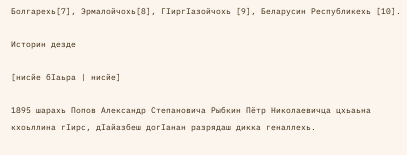Болгарехь[7], Эрмалойчохь[8], ГӀиргӀазойчохь [9], Беларусин Республикехь [10].

Историн дезде

[нисйе бӀаьра | нисйе]

1895 шарахь Попов Александр Степановича Рыбкин Пётр Николаевичца цхьаьна кхоьллина гӀирс, дӀайазбеш догӀанан разрядаш дикка геналлехь.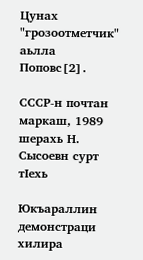Цунах "грозоотметчик" аьлла Поповс[2].

СССР-н почтан маркаш, 1989 шерахь Н. Сысоевн сурт тӀехь

Юкъараллин демонстраци хилира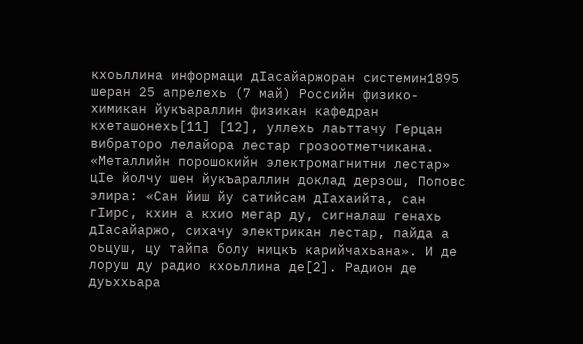кхоьллина информаци дӀасайаржоран системин1895 шеран 25 апрелехь (7 май) Российн физико-химикан йукъараллин физикан кафедран кхеташонехь[11] [12], уллехь лаьттачу Герцан вибраторо лелайора лестар грозоотметчикана. «Металлийн порошокийн электромагнитни лестар» цӀе йолчу шен йукъараллин доклад дерзош, Поповс элира: «Сан йиш йу сатийсам дӀахаийта, сан гӀирс, кхин а кхио мегар ду, сигналаш генахь дӀасайаржо, сихачу электрикан лестар, пайда а оьцуш, цу тайпа болу ницкъ карийчахьана». И де лоруш ду радио кхоьллина де[2]. Радион де дуьххьара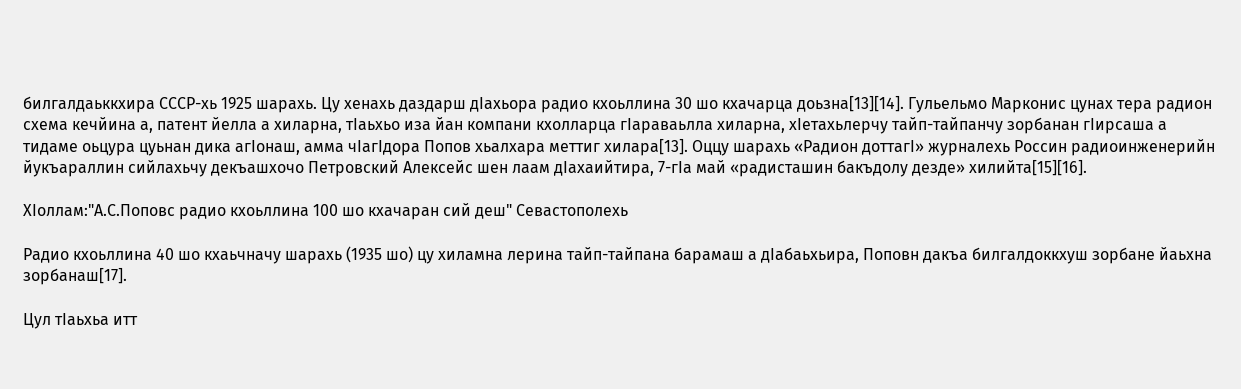билгалдаьккхира СССР-хь 1925 шарахь. Цу хенахь даздарш дӀахьора радио кхоьллина 30 шо кхачарца доьзна[13][14]. Гульельмо Марконис цунах тера радион схема кечйина а, патент йелла а хиларна, тӀаьхьо иза йан компани кхолларца гӀараваьлла хиларна, хӀетахьлерчу тайп-тайпанчу зорбанан гӀирсаша а тидаме оьцура цуьнан дика агӀонаш, амма чӀагӀдора Попов хьалхара меттиг хилара[13]. Оццу шарахь «Радион доттагӀ» журналехь Россин радиоинженерийн йукъараллин сийлахьчу декъашхочо Петровский Алексейс шен лаам дӀахаийтира, 7-гӀа май «радисташин бакъдолу дезде» хилийта[15][16].

ХӀоллам:"А.С.Поповс радио кхоьллина 100 шо кхачаран сий деш" Севастополехь

Радио кхоьллина 40 шо кхаьчначу шарахь (1935 шо) цу хиламна лерина тайп-тайпана барамаш а дӀабаьхьира, Поповн дакъа билгалдоккхуш зорбане йаьхна зорбанаш[17].

Цул тӀаьхьа итт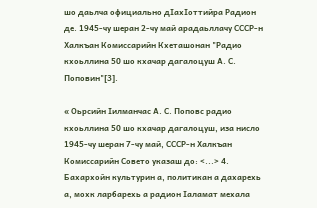шо даьлча официально дӀахӀоттийра Радион де. 1945-чу шеран 2-чу май арадаьллачу СССР-н Халкъан Комиссарийн Кхеташонан "Радио кхоьллина 50 шо кхачар дагалоцуш А. С. Поповин"[3].

« Оьрсийн Ӏилманчас А. С. Поповс радио кхоьллина 50 шо кхачар дагалоцуш, иза нисло 1945-чу шеран 7-чу май, СССР-н Халкъан Комиссарийн Совето указаш до: <...> 4. Бахархойн культурин а, политикан а дахарехь а, мохк ларбарехь а радион Ӏаламат мехала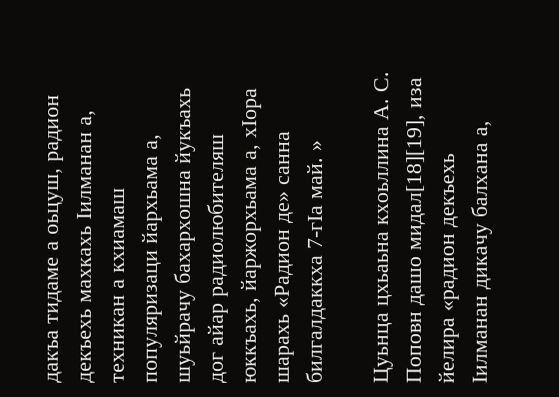дакъа тидаме а оьцуш, радион декъехь махкахь Ӏилманан а, техникан а кхиамаш популяризаци йархьама а, шуьйрачу бахархошна йукъахь дог айар радиолюбителяш юккъахь, йаржорхьама а, хӀора шарахь «Радион де» санна билгалдаккха 7-гӀа май. »

Цуьнца цхьаьна кхоьллина А. С. Поповн дашо мидал[18][19], иза йелира «радион декъехь Ӏилманан дикачу балхана а,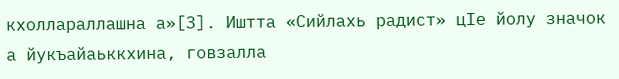кхоллараллашна а»[3]. Иштта «Сийлахь радист» цӀе йолу значок а йукъайаьккхина, говзалла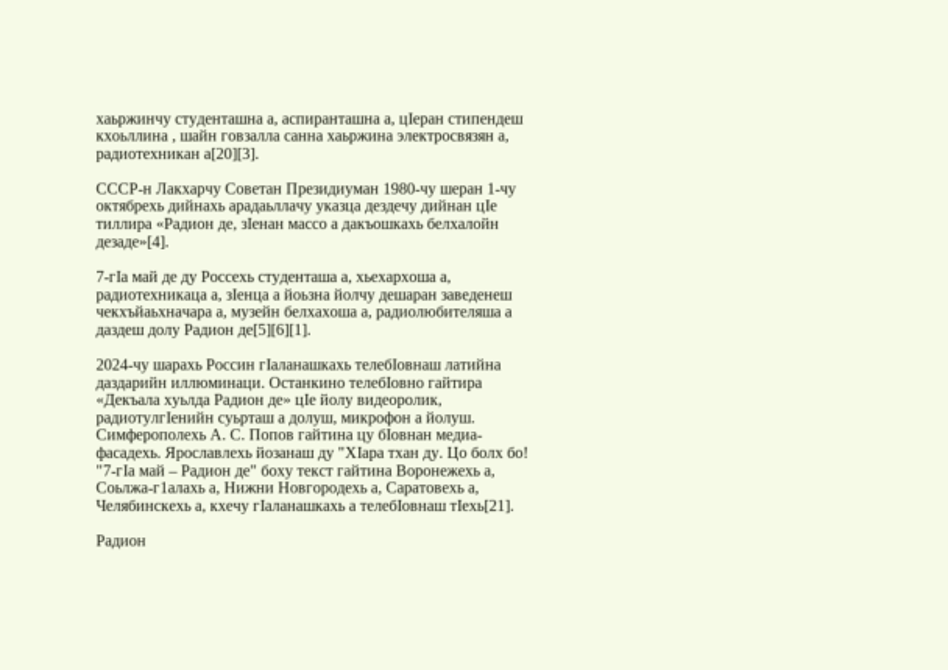хаьржинчу студенташна а, аспиранташна а, цӀеран стипендеш кхоьллина , шайн говзалла санна хаьржина электросвязян а, радиотехникан а[20][3].

СССР-н Лакхарчу Советан Президиуман 1980-чу шеран 1-чу октябрехь дийнахь арадаьллачу указца дездечу дийнан цӀе тиллира «Радион де, зӀенан массо а дакъошкахь белхалойн дезаде»[4].

7-гӀа май де ду Россехь студенташа а, хьехархоша а, радиотехникаца а, зӀенца а йоьзна йолчу дешаран заведенеш чекхъйаьхначара а, музейн белхахоша а, радиолюбителяша а даздеш долу Радион де[5][6][1].

2024-чу шарахь Россин гӀаланашкахь телебӀовнаш латийна даздарийн иллюминаци. Останкино телебӀовно гайтира «Декъала хуьлда Радион де» цӀе йолу видеоролик, радиотулгӀенийн суьрташ а долуш, микрофон а йолуш. Симферополехь А. С. Попов гайтина цу бӀовнан медиа-фасадехь. Ярославлехь йозанаш ду "ХӀара тхан ду. Цо болх бо! "7-гӀа май – Радион де" боху текст гайтина Воронежехь а, Соьлжа-г1алахь а, Нижни Новгородехь а, Саратовехь а, Челябинскехь а, кхечу гӀаланашкахь а телебӀовнаш тӀехь[21].

Радион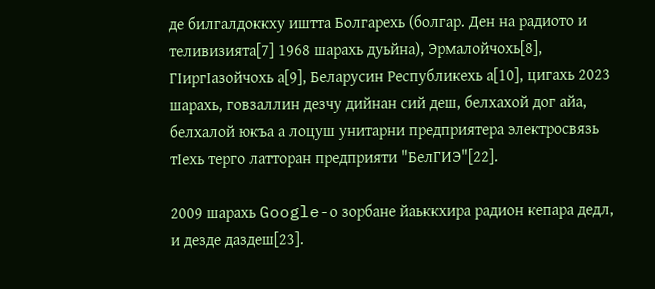де билгалдоккху иштта Болгарехь (болгар. Ден на радиото и теливизията[7] 1968 шарахь дуьйна), Эрмалойчохь[8], ГӀиргӀазойчохь а[9], Беларусин Республикехь а[10], цигахь 2023 шарахь, говзаллин дезчу дийнан сий деш, белхахой дог айа, белхалой юкъа а лоцуш унитарни предприятера электросвязь тӀехь терго латторан предприяти "БелГИЭ"[22].

2009 шарахь Google-о зорбане йаьккхира радион кепара дедл, и дезде даздеш[23].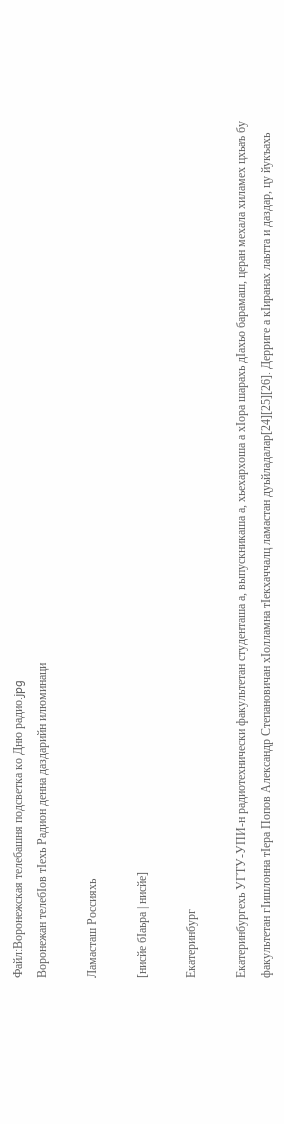Файл:Воронежская телебашня подсветка ко Дню радио.jpg
Воронежан телебӀов тӀехь Радион денна даздарийн илюминаци

Ламасташ Россияхь

[нисйе бӀаьра | нисйе]

Екатеринбург

Екатеринбургехь УГТУ-УПИ-н радиотехнически факультетан студенташа а, выпускникаша а, хьехархоша а хӀора шарахь дӀахьо барамаш, церан мехала хиламех цхьаъ бу факультетан гӀишлонна тӀера Попов Александр Степановичан хӀолламна тӀекхаччалц ламастан дуьйладалар[24][25][26]. Дерриге а кӀиранах лаьтта и даздар, цу йукъахь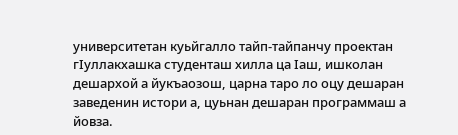университетан куьйгалло тайп-тайпанчу проектан гӀуллакхашка студенташ хилла ца Ӏаш, ишколан дешархой а йукъаозош, царна таро ло оцу дешаран заведенин истори а, цуьнан дешаран программаш а йовза.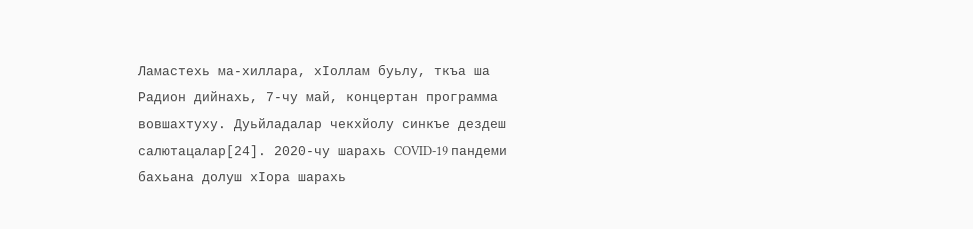Ламастехь ма-хиллара, хӀоллам буьлу, ткъа ша Радион дийнахь, 7-чу май, концертан программа вовшахтуху. Дуьйладалар чекхйолу синкъе дездеш салютацалар[24]. 2020-чу шарахь COVID-19 пандеми бахьана долуш хӀора шарахь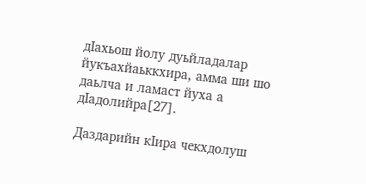дӀахьош йолу дуьйладалар йукъахйаьккхира, амма ши шо даьлча и ламаст йуха а дӀадолийра[27].

Даздарийн кӀира чекхдолуш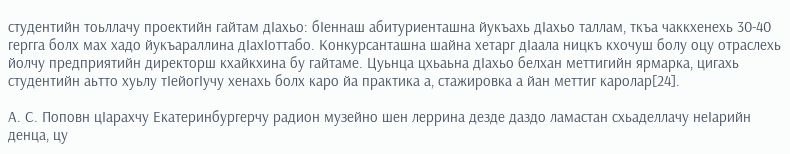студентийн тоьллачу проектийн гайтам дӀахьо: бӀеннаш абитуриенташна йукъахь дӀахьо таллам, ткъа чаккхенехь 30-40 гергга болх мах хадо йукъараллина дӀахӀоттабо. Конкурсанташна шайна хетарг дӀаала ницкъ кхочуш болу оцу отраслехь йолчу предприятийн директорш кхайкхина бу гайтаме. Цуьнца цхьаьна дӀахьо белхан меттигийн ярмарка, цигахь студентийн аьтто хуьлу тӀейогӀучу хенахь болх каро йа практика а, стажировка а йан меттиг каролар[24].

А. С. Поповн цӀарахчу Екатеринбургерчу радион музейно шен леррина дезде даздо ламастан схьаделлачу неӀарийн денца, цу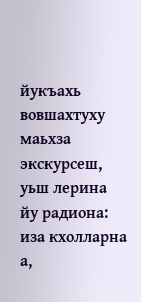йукъахь вовшахтуху маьхза экскурсеш, уьш лерина йу радиона: иза кхолларна а,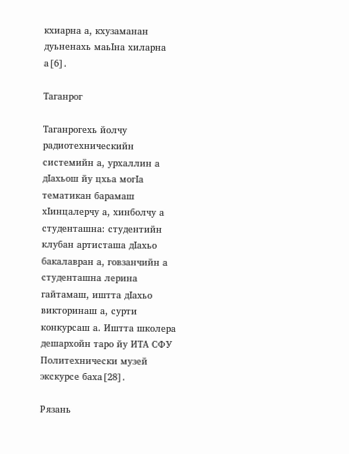кхиарна а, кхузаманан дуьненахь маьӀна хиларна а[6].

Таганрог

Таганрогехь йолчу радиотехническийн системийн а, урхаллин а дӀахьош йу цхьа могӀа тематикан барамаш хӀинцалерчу а, хинболчу а студенташна: студентийн клубан артисташа дӀахьо бакалавран а, говзанчийн а студенташна лерина гайтамаш, иштта дӀахьо викторинаш а, сурти конкурсаш а. Иштта школера дешархойн таро йу ИТА СФУ Политехнически музей экскурсе баха[28].

Рязань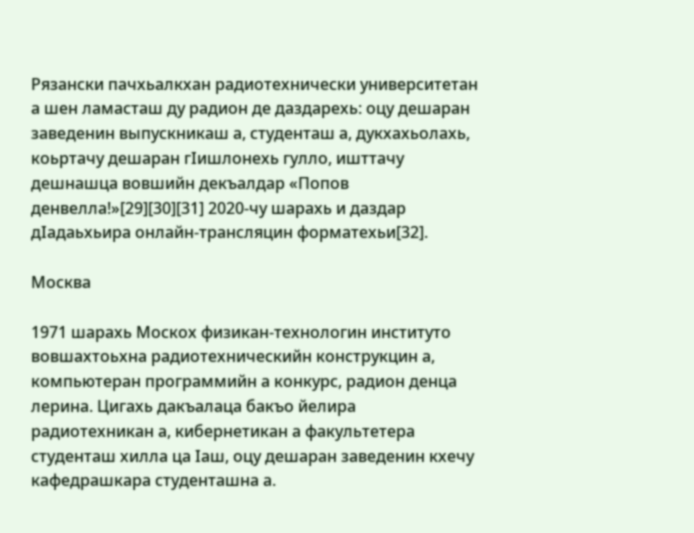Рязански пачхьалкхан радиотехнически университетан а шен ламасташ ду радион де даздарехь: оцу дешаран заведенин выпускникаш а, студенташ а, дукхахьолахь, коьртачу дешаран гӀишлонехь гулло, ишттачу дешнашца вовшийн декъалдар «Попов денвелла!»[29][30][31] 2020-чу шарахь и даздар дӀадаьхьира онлайн-трансляцин форматехьи[32].

Москва

1971 шарахь Москох физикан-технологин институто вовшахтоьхна радиотехническийн конструкцин а, компьютеран программийн а конкурс, радион денца лерина. Цигахь дакъалаца бакъо йелира радиотехникан а, кибернетикан а факультетера студенташ хилла ца Ӏаш, оцу дешаран заведенин кхечу кафедрашкара студенташна а.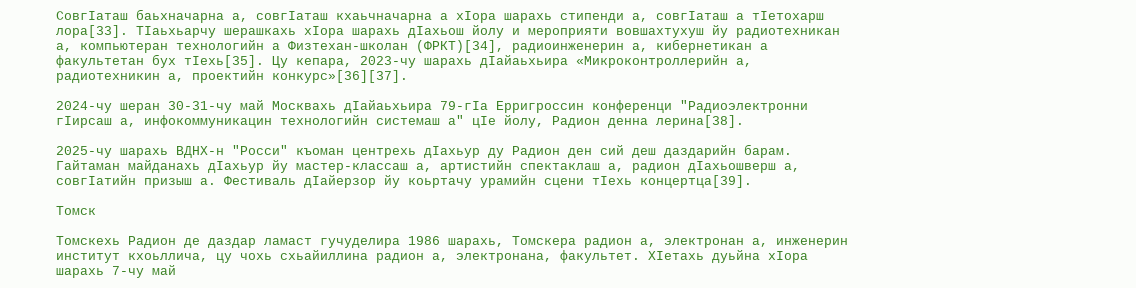СовгӀаташ баьхначарна а, совгӀаташ кхаьчначарна а хӀора шарахь стипенди а, совгӀаташ а тӀетохарш лора[33]. ТӀаьхьарчу шерашкахь хӀора шарахь дӀахьош йолу и мероприяти вовшахтухуш йу радиотехникан а, компьютеран технологийн а Физтехан-школан (ФРКТ)[34], радиоинженерин а, кибернетикан а факультетан бух тӀехь[35]. Цу кепара, 2023-чу шарахь дӀайаьхьира «Микроконтроллерийн а, радиотехникин а, проектийн конкурс»[36][37].

2024-чу шеран 30-31-чу май Москвахь дӀайаьхьира 79-гӀа Ерригроссин конференци "Радиоэлектронни гӀирсаш а, инфокоммуникацин технологийн системаш а" цӀе йолу, Радион денна лерина[38].

2025-чу шарахь ВДНХ-н "Росси" къоман центрехь дӀахьур ду Радион ден сий деш даздарийн барам. Гайтаман майданахь дӀахьур йу мастер-классаш а, артистийн спектаклаш а, радион дӀахьошверш а, совгӀатийн призыш а. Фестиваль дӀайерзор йу коьртачу урамийн сцени тӀехь концертца[39].

Томск

Томскехь Радион де даздар ламаст гучуделира 1986 шарахь, Томскера радион а, электронан а, инженерин институт кхоьллича, цу чохь схьайиллина радион а, электронана, факультет. ХӀетахь дуьйна хӀора шарахь 7-чу май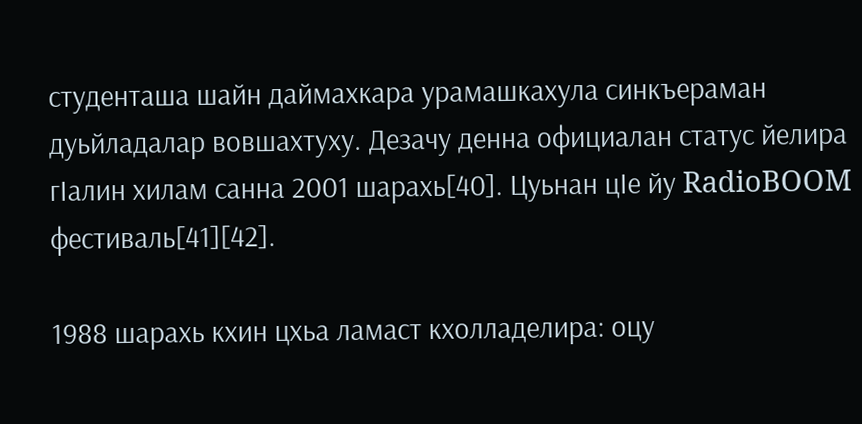студенташа шайн даймахкара урамашкахула синкъераман дуьйладалар вовшахтуху. Дезачу денна официалан статус йелира гӀалин хилам санна 2001 шарахь[40]. Цуьнан цӀе йу RadioBOOM фестиваль[41][42].

1988 шарахь кхин цхьа ламаст кхолладелира: оцу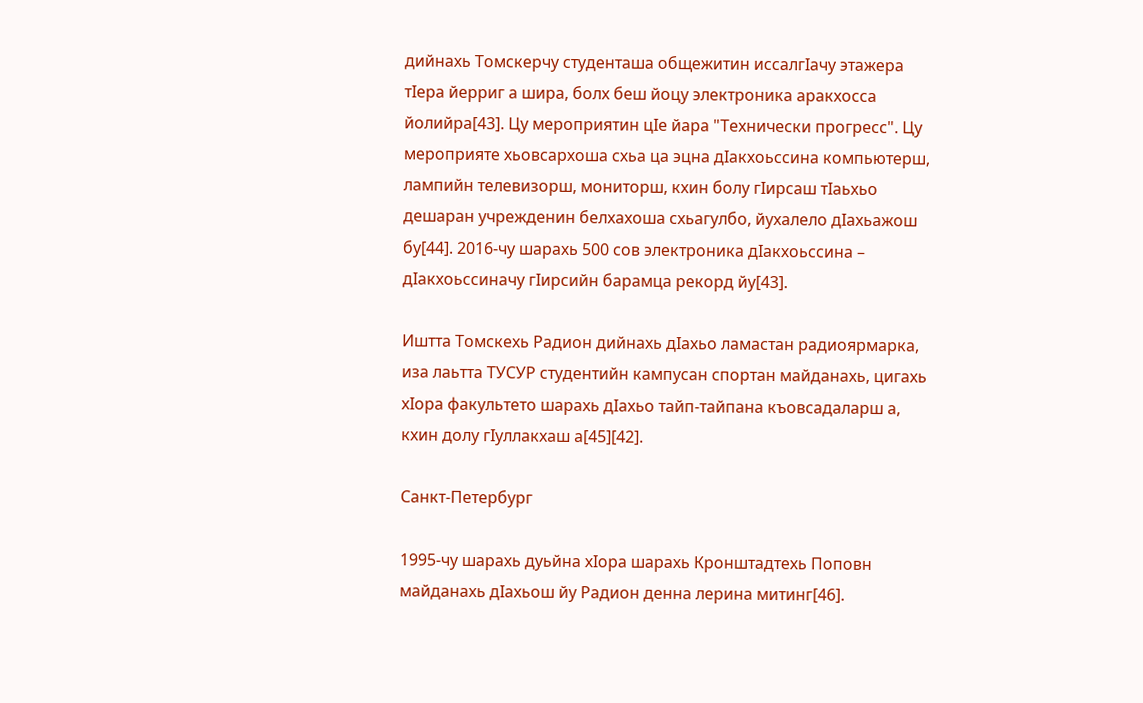дийнахь Томскерчу студенташа общежитин иссалгӀачу этажера тӀера йерриг а шира, болх беш йоцу электроника аракхосса йолийра[43]. Цу мероприятин цӀе йара "Технически прогресс". Цу мероприяте хьовсархоша схьа ца эцна дӀакхоьссина компьютерш, лампийн телевизорш, мониторш, кхин болу гӀирсаш тӀаьхьо дешаран учрежденин белхахоша схьагулбо, йухалело дӀахьажош бу[44]. 2016-чу шарахь 500 сов электроника дӀакхоьссина – дӀакхоьссиначу гӀирсийн барамца рекорд йу[43].

Иштта Томскехь Радион дийнахь дӀахьо ламастан радиоярмарка, иза лаьтта ТУСУР студентийн кампусан спортан майданахь, цигахь хӀора факультето шарахь дӀахьо тайп-тайпана къовсадаларш а, кхин долу гӀуллакхаш а[45][42].

Санкт-Петербург

1995-чу шарахь дуьйна хӀора шарахь Кронштадтехь Поповн майданахь дӀахьош йу Радион денна лерина митинг[46].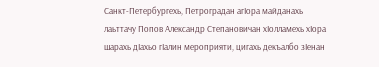Санкт-Петербургехь, Петроградан агӀора майданахь лаьттачу Попов Александр Степановичан хӀолламехь хӀора шарахь дӀахьо гӀалин мероприяти, цигахь декъалбо зӀенан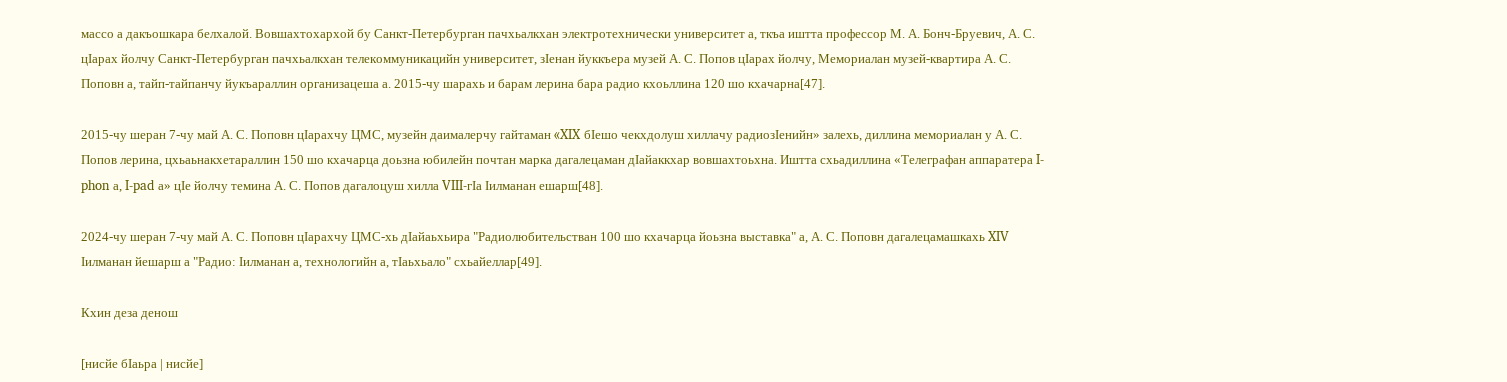массо а дакъошкара белхалой. Вовшахтохархой бу Санкт-Петербурган пачхьалкхан электротехнически университет а, ткъа иштта профессор М. А. Бонч-Бруевич, А. С. цӀарах йолчу Санкт-Петербурган пачхьалкхан телекоммуникацийн университет, зӀенан йуккъера музей А. С. Попов цӀарах йолчу, Мемориалан музей-квартира А. С. Поповн а, тайп-тайпанчу йукъараллин организацеша а. 2015-чу шарахь и барам лерина бара радио кхоьллина 120 шо кхачарна[47].

2015-чу шеран 7-чу май А. С. Поповн цӀарахчу ЦМС, музейн даималерчу гайтаман «XIX бӀешо чекхдолуш хиллачу радиозӀенийн» залехь, диллина мемориалан у А. С. Попов лерина, цхьаьнакхетараллин 150 шо кхачарца доьзна юбилейн почтан марка дагалецаман дӀайаккхар вовшахтоьхна. Иштта схьадиллина «Телеграфан аппаратера I-phon а, I-pad а» цӀе йолчу темина А. С. Попов дагалоцуш хилла VIII-гӀа Ӏилманан ешарш[48].

2024-чу шеран 7-чу май А. С. Поповн цӀарахчу ЦМС-хь дӀайаьхьира "Радиолюбительстван 100 шо кхачарца йоьзна выставка" а, А. С. Поповн дагалецамашкахь XIV Ӏилманан йешарш а "Радио: Ӏилманан а, технологийн а, тӀаьхьало" схьайеллар[49].

Кхин деза денош

[нисйе бӀаьра | нисйе]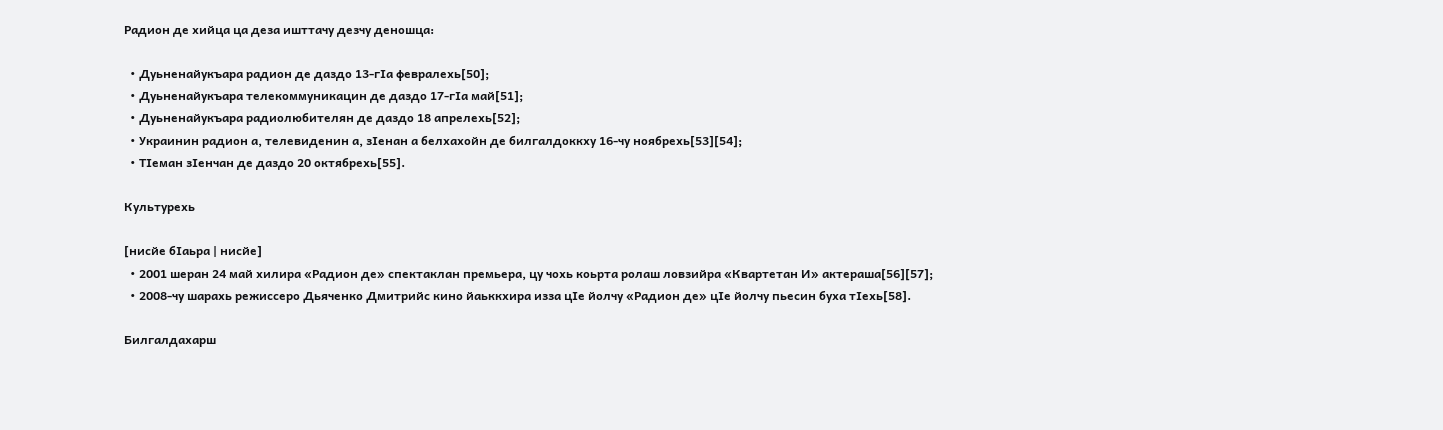Радион де хийца ца деза ишттачу дезчу деношца:

  • Дуьненайукъара радион де даздо 13-гӀа февралехь[50];
  • Дуьненайукъара телекоммуникацин де даздо 17-гӀа май[51];
  • Дуьненайукъара радиолюбителян де даздо 18 апрелехь[52];
  • Украинин радион а, телевиденин а, зӀенан а белхахойн де билгалдоккху 16-чу ноябрехь[53][54];
  • ТӀеман зӀенчан де даздо 20 октябрехь[55].

Культурехь

[нисйе бӀаьра | нисйе]
  • 2001 шеран 24 май хилира «Радион де» спектаклан премьера, цу чохь коьрта ролаш ловзийра «Квартетан И» актераша[56][57];
  • 2008-чу шарахь режиссеро Дьяченко Дмитрийс кино йаьккхира изза цӀе йолчу «Радион де» цӀе йолчу пьесин буха тӀехь[58].

Билгалдахарш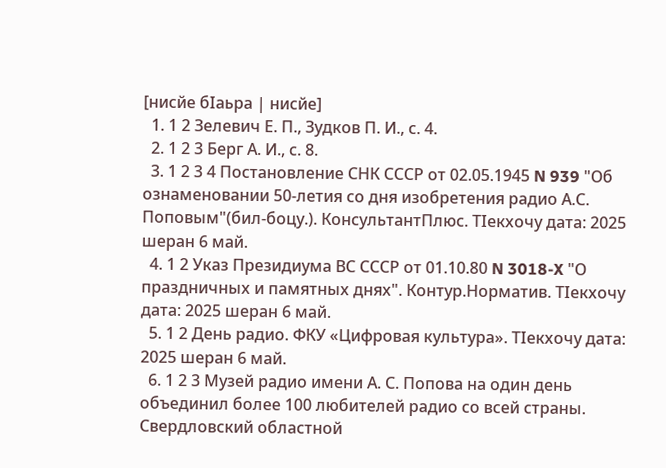[нисйе бӀаьра | нисйе]
  1. 1 2 Зелевич Е. П., Зудков П. И., с. 4.
  2. 1 2 3 Берг А. И., с. 8.
  3. 1 2 3 4 Постановление СНК СССР от 02.05.1945 N 939 "Об ознаменовании 50-летия со дня изобретения радио А.С. Поповым"(бил-боцу.). КонсультантПлюс. ТӀекхочу дата: 2025 шеран 6 май.
  4. 1 2 Указ Президиума ВС СССР от 01.10.80 N 3018-X "О праздничных и памятных днях". Контур.Норматив. ТӀекхочу дата: 2025 шеран 6 май.
  5. 1 2 День радио. ФКУ «Цифровая культура». ТӀекхочу дата: 2025 шеран 6 май.
  6. 1 2 3 Музей радио имени А. С. Попова на один день объединил более 100 любителей радио со всей страны. Cвердловский областной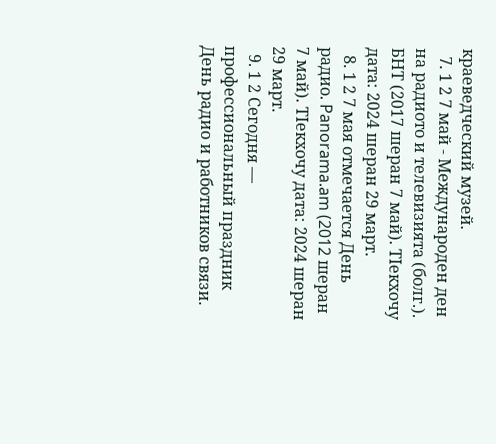краеведческий музей.
  7. 1 2 7 май - Международен ден на радиото и телевизията (болг.). БНТ (2017 шеран 7 май). ТӀекхочу дата: 2024 шеран 29 март.
  8. 1 2 7 мая отмечается День радио. Panorama.am (2012 шеран 7 май). ТӀекхочу дата: 2024 шеран 29 март.
  9. 1 2 Сегодня — профессиональный праздник День радио и работников связи.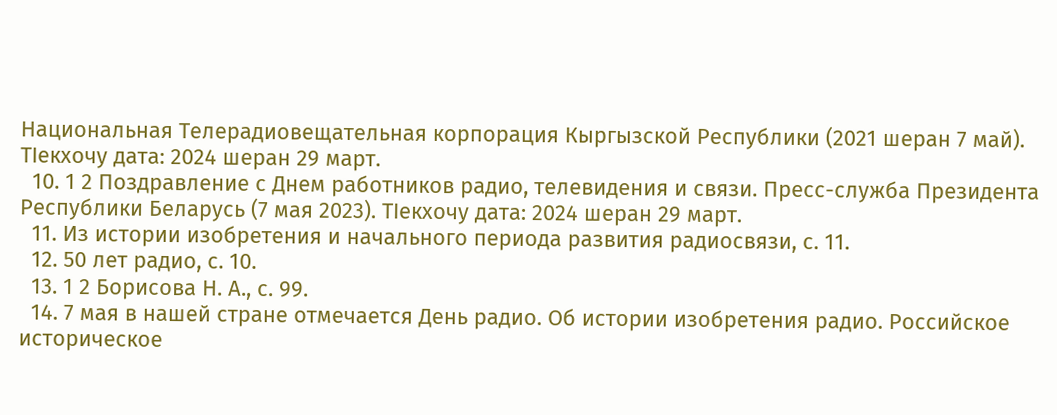Национальная Телерадиовещательная корпорация Кыргызской Республики (2021 шеран 7 май). ТӀекхочу дата: 2024 шеран 29 март.
  10. 1 2 Поздравление с Днем работников радио, телевидения и связи. Пресс-служба Президента Республики Беларусь (7 мая 2023). ТӀекхочу дата: 2024 шеран 29 март.
  11. Из истории изобретения и начального периода развития радиосвязи, с. 11.
  12. 50 лет радио, с. 10.
  13. 1 2 Борисова Н. А., с. 99.
  14. 7 мая в нашей стране отмечается День радио. Об истории изобретения радио. Российское историческое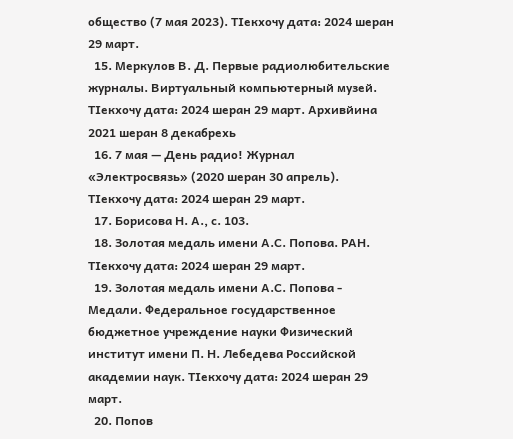общество (7 мая 2023). ТӀекхочу дата: 2024 шеран 29 март.
  15. Меркулов В. Д. Первые радиолюбительские журналы. Виртуальный компьютерный музей. ТӀекхочу дата: 2024 шеран 29 март. Архивйина 2021 шеран 8 декабрехь
  16. 7 мая — День радио! Журнал «Электросвязь» (2020 шеран 30 апрель). ТӀекхочу дата: 2024 шеран 29 март.
  17. Борисова Н. А., с. 103.
  18. Золотая медаль имени А.С. Попова. РАН. ТӀекхочу дата: 2024 шеран 29 март.
  19. Золотая медаль имени А.С. Попова - Медали. Федеральное государственное бюджетное учреждение науки Физический институт имени П. Н. Лебедева Российской академии наук. ТӀекхочу дата: 2024 шеран 29 март.
  20. Попов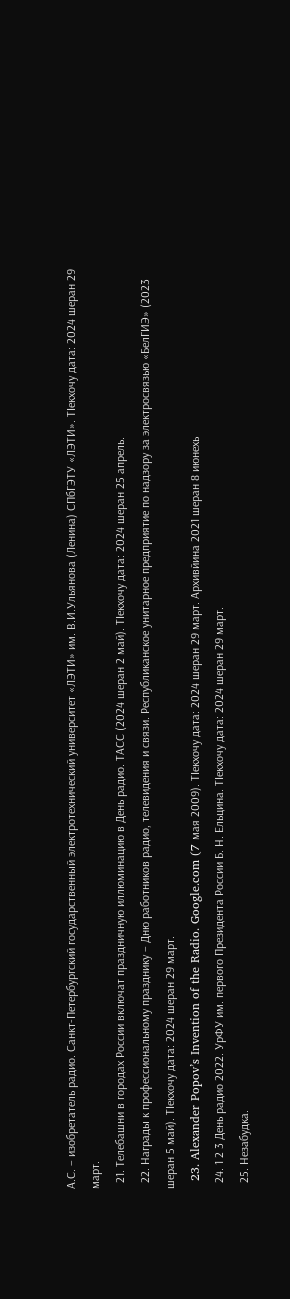А.С. – изобретатель радио. Санкт-Петербургский государственный электротехнический университет «ЛЭТИ» им. В.И.Ульянова (Ленина) СПбГЭТУ «ЛЭТИ». ТӀекхочу дата: 2024 шеран 29 март.
  21. Телебашни в городах России включат праздничную иллюминацию в День радио. ТАСС (2024 шеран 2 май). ТӀекхочу дата: 2024 шеран 25 апрель.
  22. Награды к профессиональному празднику – Дню работников радио, телевидения и связи. Республиканское унитарное предприятие по надзору за электросвязью «БелГИЭ» (2023 шеран 5 май). ТӀекхочу дата: 2024 шеран 29 март.
  23. Alexander Popov’s Invention of the Radio. Google.com (7 мая 2009). ТӀекхочу дата: 2024 шеран 29 март. Архивйина 2021 шеран 8 июнехь
  24. 1 2 3 День радио 2022. УрФУ им. первого Президента России Б. Н. Ельцина. ТӀекхочу дата: 2024 шеран 29 март.
  25. Незабудка.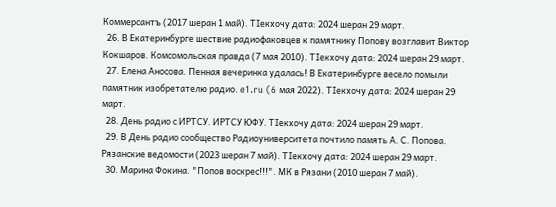Коммерсантъ (2017 шеран 1 май). ТӀекхочу дата: 2024 шеран 29 март.
  26. В Екатеринбурге шествие радиофаковцев к памятнику Попову возглавит Виктор Кокшаров. Комсомольская правда (7 мая 2010). ТӀекхочу дата: 2024 шеран 29 март.
  27. Елена Аносова. Пенная вечеринка удалась! В Екатеринбурге весело помыли памятник изобретателю радио. e1.ru (6 мая 2022). ТӀекхочу дата: 2024 шеран 29 март.
  28. День радио с ИРТСУ. ИРТСУ ЮФУ. ТӀекхочу дата: 2024 шеран 29 март.
  29. В День радио сообщество Радиоуниверситета почтило память А. С. Попова. Рязанские ведомости (2023 шеран 7 май). ТӀекхочу дата: 2024 шеран 29 март.
  30. Марина Фокина. "Попов воскрес!!!". МК в Рязани (2010 шеран 7 май).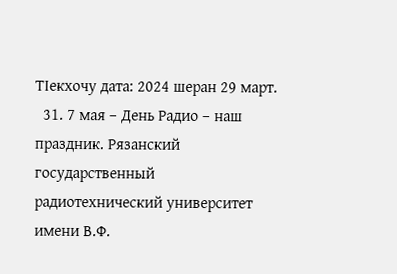ТӀекхочу дата: 2024 шеран 29 март.
  31. 7 мая – День Радио – наш праздник. Рязанский государственный радиотехнический университет имени В.Ф.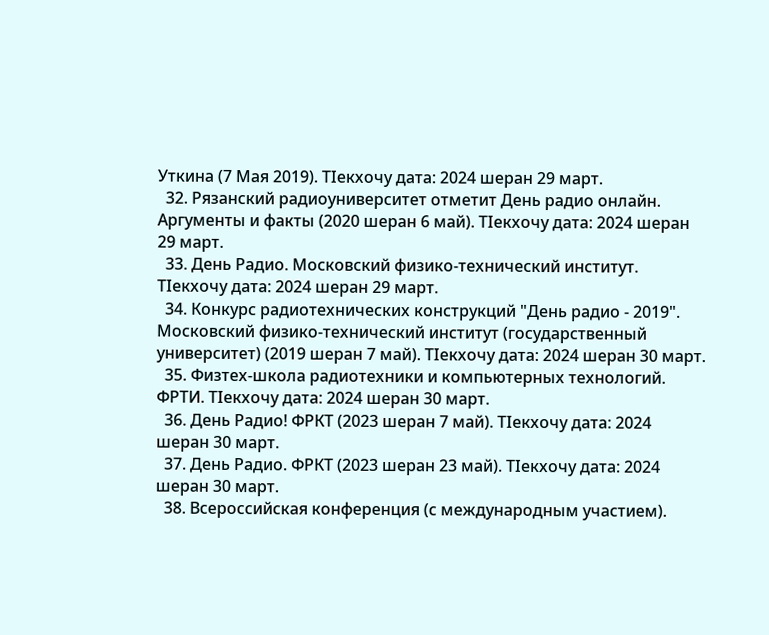Уткина (7 Мая 2019). ТӀекхочу дата: 2024 шеран 29 март.
  32. Рязанский радиоуниверситет отметит День радио онлайн. Аргументы и факты (2020 шеран 6 май). ТӀекхочу дата: 2024 шеран 29 март.
  33. День Радио. Московский физико-технический институт. ТӀекхочу дата: 2024 шеран 29 март.
  34. Конкурс радиотехнических конструкций "День радио - 2019". Московский физико-технический институт (государственный университет) (2019 шеран 7 май). ТӀекхочу дата: 2024 шеран 30 март.
  35. Физтех-школа радиотехники и компьютерных технологий. ФРТИ. ТӀекхочу дата: 2024 шеран 30 март.
  36. День Радио! ФРКТ (2023 шеран 7 май). ТӀекхочу дата: 2024 шеран 30 март.
  37. День Радио. ФРКТ (2023 шеран 23 май). ТӀекхочу дата: 2024 шеран 30 март.
  38. Всероссийская конференция (с международным участием).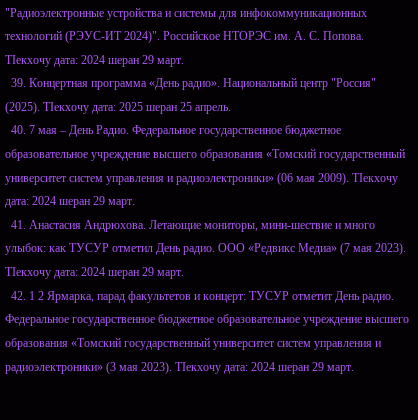"Радиоэлектронные устройства и системы для инфокоммуникационных технологий (РЭУС-ИТ 2024)". Российское НТОРЭС им. А. С. Попова. ТӀекхочу дата: 2024 шеран 29 март.
  39. Концертная программа «День радио». Национальный центр "Россия" (2025). ТӀекхочу дата: 2025 шеран 25 апрель.
  40. 7 мая – День Радио. Федеральное государственное бюджетное образовательное учреждение высшего образования «Томский государственный университет систем управления и радиоэлектроники» (06 мая 2009). ТӀекхочу дата: 2024 шеран 29 март.
  41. Анастасия Андрюхова. Летающие мониторы, мини-шествие и много улыбок: как ТУСУР отметил День радио. ООО «Редвикс Медиа» (7 мая 2023). ТӀекхочу дата: 2024 шеран 29 март.
  42. 1 2 Ярмарка, парад факультетов и концерт: ТУСУР отметит День радио. Федеральное государственное бюджетное образовательное учреждение высшего образования «Томский государственный университет систем управления и радиоэлектроники» (3 мая 2023). ТӀекхочу дата: 2024 шеран 29 март.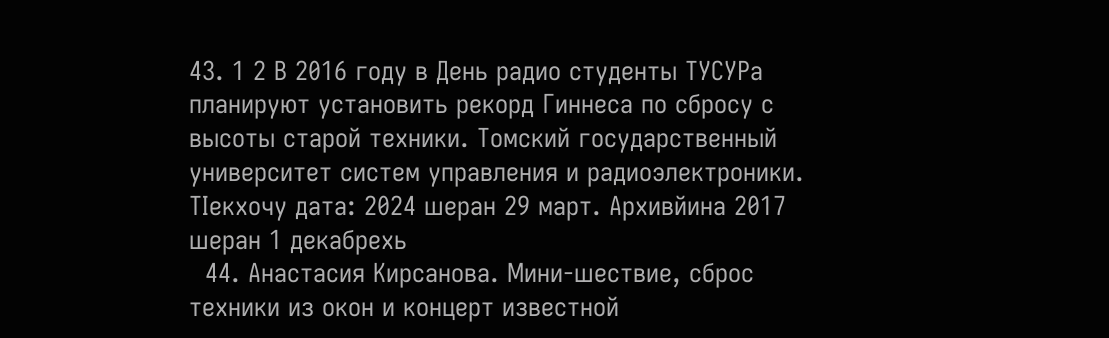43. 1 2 В 2016 году в День радио студенты ТУСУРа планируют установить рекорд Гиннеса по сбросу с высоты старой техники. Томский государственный университет систем управления и радиоэлектроники. ТӀекхочу дата: 2024 шеран 29 март. Архивйина 2017 шеран 1 декабрехь
  44. Анастасия Кирсанова. Мини-шествие, сброс техники из окон и концерт известной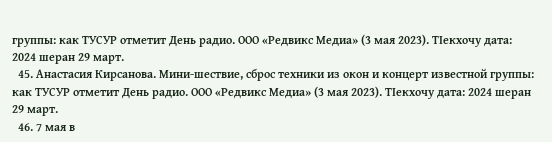группы: как ТУСУР отметит День радио. ООО «Редвикс Медиа» (3 мая 2023). ТӀекхочу дата: 2024 шеран 29 март.
  45. Анастасия Кирсанова. Мини-шествие, сброс техники из окон и концерт известной группы: как ТУСУР отметит День радио. ООО «Редвикс Медиа» (3 мая 2023). ТӀекхочу дата: 2024 шеран 29 март.
  46. 7 мая в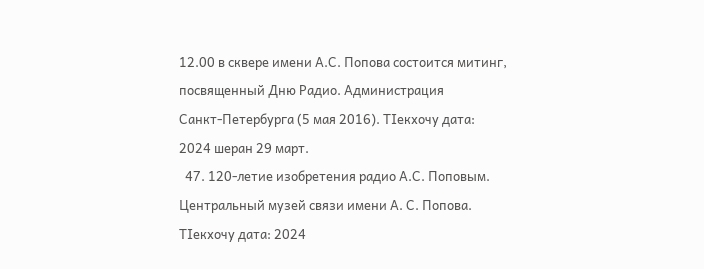12.00 в сквере имени А.С. Попова состоится митинг, посвященный Дню Радио. Администрация Санкт‑Петербурга (5 мая 2016). ТӀекхочу дата: 2024 шеран 29 март.
  47. 120-летие изобретения радио А.С. Поповым. Центральный музей связи имени А. С. Попова. ТӀекхочу дата: 2024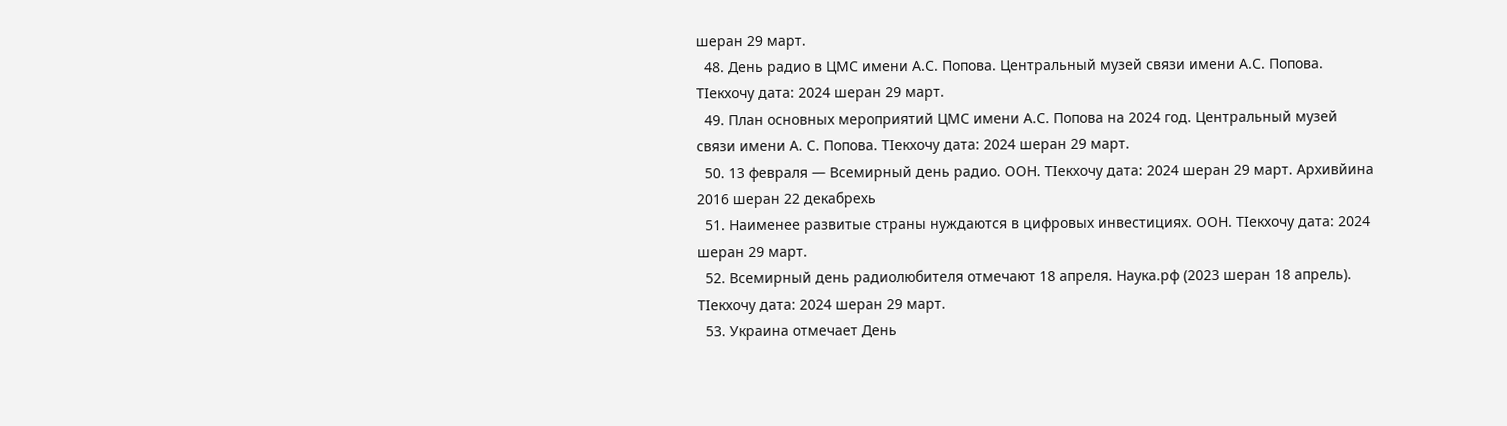шеран 29 март.
  48. День радио в ЦМС имени А.С. Попова. Центральный музей связи имени А.С. Попова. ТӀекхочу дата: 2024 шеран 29 март.
  49. План основных мероприятий ЦМС имени А.С. Попова на 2024 год. Центральный музей связи имени А. С. Попова. ТӀекхочу дата: 2024 шеран 29 март.
  50. 13 февраля — Всемирный день радио. ООН. ТӀекхочу дата: 2024 шеран 29 март. Архивйина 2016 шеран 22 декабрехь
  51. Наименее развитые страны нуждаются в цифровых инвестициях. ООН. ТӀекхочу дата: 2024 шеран 29 март.
  52. Всемирный день радиолюбителя отмечают 18 апреля. Наука.рф (2023 шеран 18 апрель). ТӀекхочу дата: 2024 шеран 29 март.
  53. Украина отмечает День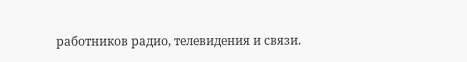работников радио, телевидения и связи.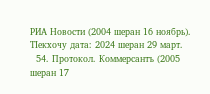РИА Новости (2004 шеран 16 ноябрь). ТӀекхочу дата: 2024 шеран 29 март.
  54. Протокол. Коммерсантъ (2005 шеран 17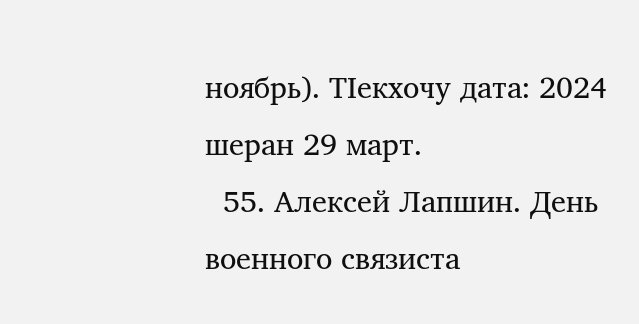ноябрь). ТӀекхочу дата: 2024 шеран 29 март.
  55. Алексей Лапшин. День военного связиста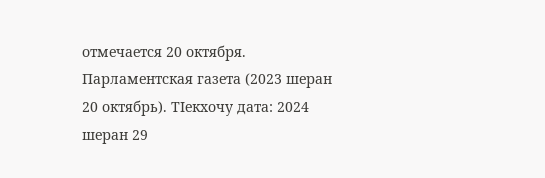отмечается 20 октября. Парламентская газета (2023 шеран 20 октябрь). ТӀекхочу дата: 2024 шеран 29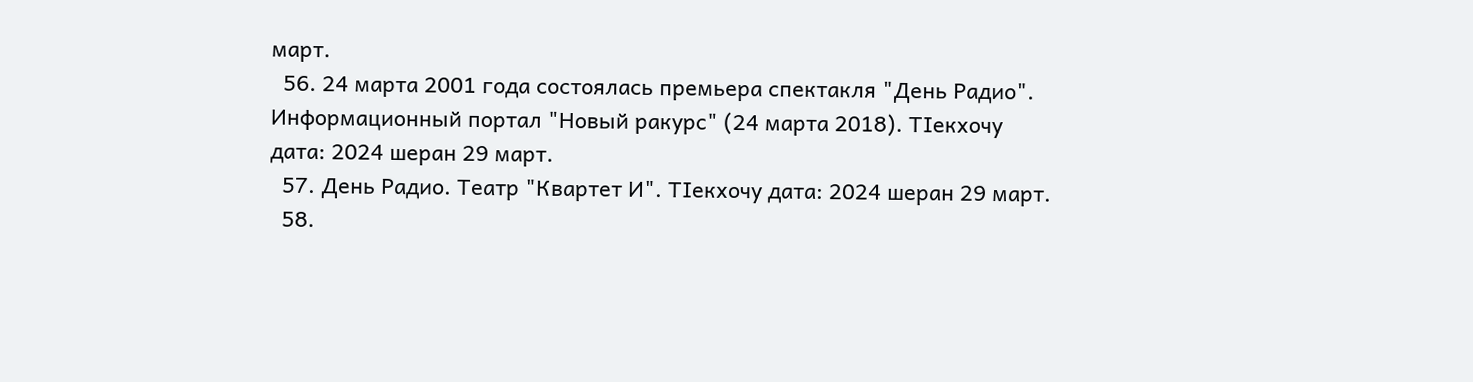март.
  56. 24 марта 2001 года состоялась премьера спектакля "День Радио". Информационный портал "Новый ракурс" (24 марта 2018). ТӀекхочу дата: 2024 шеран 29 март.
  57. День Радио. Театр "Квартет И". ТӀекхочу дата: 2024 шеран 29 март.
  58.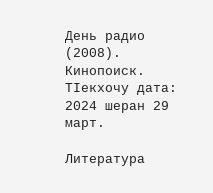День радио (2008). Кинопоиск. ТӀекхочу дата: 2024 шеран 29 март.

Литература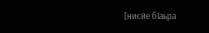[нисйе бӀаьра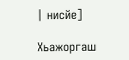| нисйе]

Хьажоргаш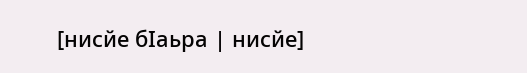[нисйе бӀаьра | нисйе]